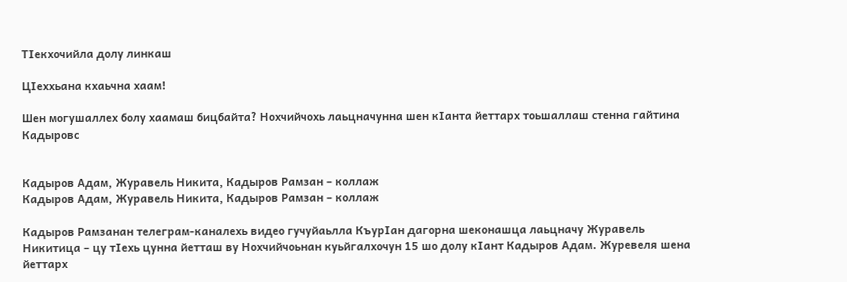ТIекхочийла долу линкаш

ЦIеххьана кхаьчна хаам!

Шен могушаллех болу хаамаш бицбайта? Нохчийчохь лаьцначунна шен кIанта йеттарх тоьшаллаш стенна гайтина Кадыровс


Кадыров Адам, Журавель Никита, Кадыров Рамзан – коллаж
Кадыров Адам, Журавель Никита, Кадыров Рамзан – коллаж

Кадыров Рамзанан телеграм-каналехь видео гучуйаьлла КъурIан дагорна шеконашца лаьцначу Журавель Никитица – цу тIехь цунна йетташ ву Нохчийчоьнан куьйгалхочун 15 шо долу кIант Кадыров Адам. Журевеля шена йеттарх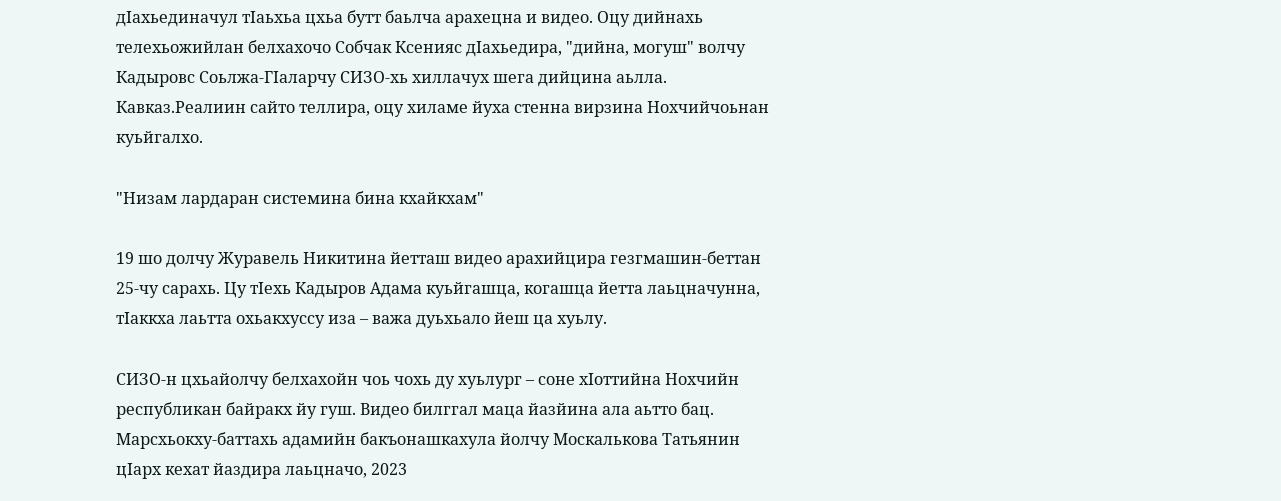дIахьединачул тIаьхьа цхьа бутт баьлча арахецна и видео. Оцу дийнахь телехьожийлан белхахочо Собчак Ксенияс дIахьедира, "дийна, могуш" волчу Кадыровс Соьлжа-ГIаларчу СИЗО-хь хиллачух шега дийцина аьлла. Кавказ.Реалиин сайто теллира, оцу хиламе йуха стенна вирзина Нохчийчоьнан куьйгалхо.

"Низам лардаран системина бина кхайкхам"

19 шо долчу Журавель Никитина йетташ видео арахийцира гезгмашин-беттан 25-чу сарахь. Цу тIехь Кадыров Адама куьйгашца, когашца йетта лаьцначунна, тIаккха лаьтта охьакхуссу иза – важа дуьхьало йеш ца хуьлу.

СИЗО-н цхьайолчу белхахойн чоь чохь ду хуьлург – соне хIоттийна Нохчийн республикан байракх йу гуш. Видео билггал маца йазйина ала аьтто бац. Марсхьокху-баттахь адамийн бакъонашкахула йолчу Москалькова Татьянин цIарх кехат йаздира лаьцначо, 2023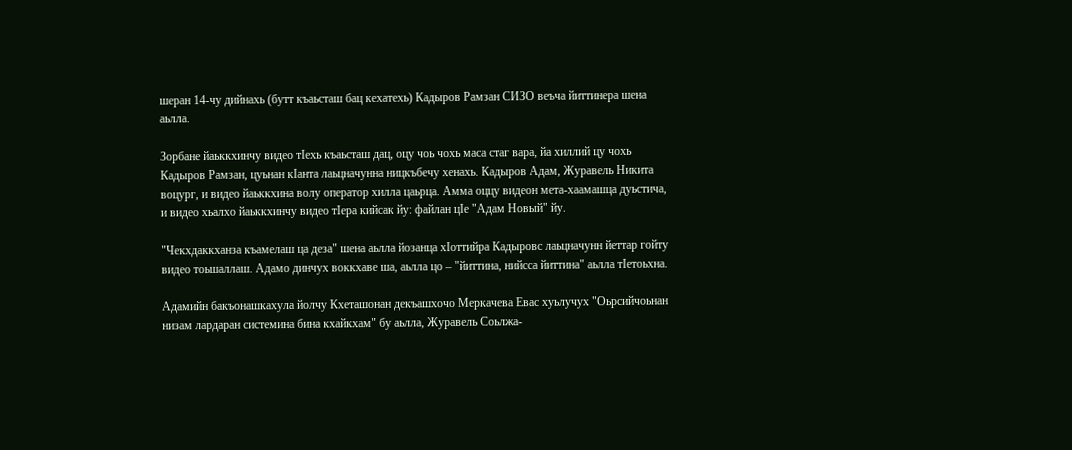шеран 14-чу дийнахь (бутт къаьсташ бац кехатехь) Кадыров Рамзан СИЗО веъча йиттинера шена аьлла.

Зорбане йаьккхинчу видео тIехь къаьсташ дац, оцу чоь чохь маса стаг вара, йа хиллий цу чохь Кадыров Рамзан, цуьнан кIанта лаьцначунна ницкъбечу хенахь. Кадыров Адам, Журавель Никита воцург, и видео йаьккхина волу оператор хилла цаьрца. Амма оццу видеон мета-хаамашца дуьстича, и видео хьалхо йаьккхинчу видео тIера кийсак йу: файлан цIе "Адам Новый" йу.

"Чекхдаккханза къамелаш ца деза" шена аьлла йозанца хIоттийра Кадыровс лаьцначунн йеттар гойту видео тоьшаллаш. Адамо динчух воккхаве ша, аьлла цо – "йиттина, нийсса йиттина" аьлла тIетоьхна.

Адамийн бакъонашкахула йолчу Кхеташонан декъашхочо Меркачева Евас хуьлучух "Оьрсийчоьнан низам лардаран системина бина кхайкхам" бу аьлла, Журавель Соьлжа-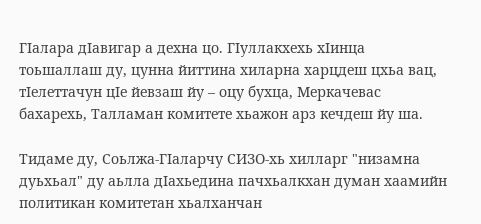ГIалара дIавигар а дехна цо. ГIуллакхехь хIинца тоьшаллаш ду, цунна йиттина хиларна харцдеш цхьа вац, тIелеттачун цIе йевзаш йу – оцу бухца, Меркачевас бахарехь, Талламан комитете хьажон арз кечдеш йу ша.

Тидаме ду, Соьлжа-ГIаларчу СИЗО-хь хилларг "низамна дуьхьал" ду аьлла дIахьедина пачхьалкхан думан хаамийн политикан комитетан хьалханчан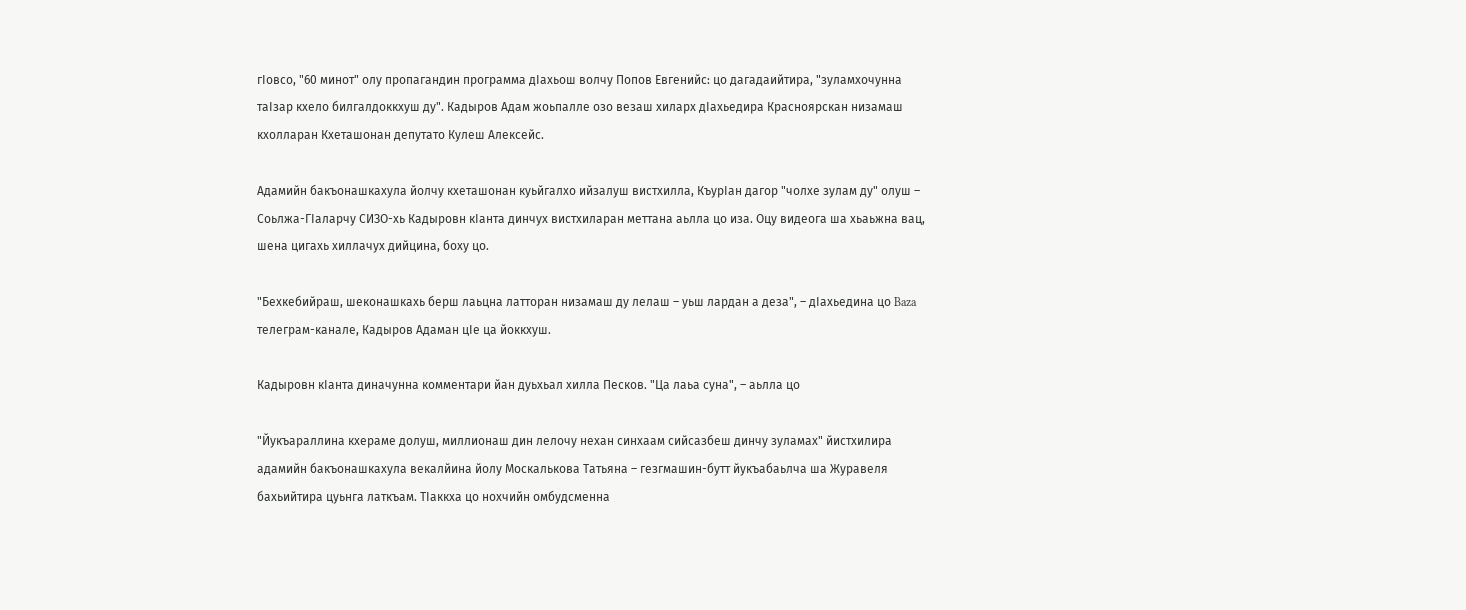гIовсо, "60 минот" олу пропагандин программа дIахьош волчу Попов Евгенийс: цо дагадаийтира, "зуламхочунна таIзар кхело билгалдоккхуш ду". Кадыров Адам жоьпалле озо везаш хиларх дIахьедира Красноярскан низамаш кхолларан Кхеташонан депутато Кулеш Алексейс.

Адамийн бакъонашкахула йолчу кхеташонан куьйгалхо ийзалуш вистхилла, КъурIан дагор "чолхе зулам ду" олуш – Соьлжа-ГIаларчу СИЗО-хь Кадыровн кIанта динчух вистхиларан меттана аьлла цо иза. Оцу видеога ша хьаьжна вац, шена цигахь хиллачух дийцина, боху цо.

"Бехкебийраш, шеконашкахь берш лаьцна латторан низамаш ду лелаш – уьш лардан а деза", – дIахьедина цо Baza телеграм-канале, Кадыров Адаман цIе ца йоккхуш.

Кадыровн кIанта диначунна комментари йан дуьхьал хилла Песков. "Ца лаьа суна", – аьлла цо

"Йукъараллина кхераме долуш, миллионаш дин лелочу нехан синхаам сийсазбеш динчу зуламах" йистхилира адамийн бакъонашкахула векалйина йолу Москалькова Татьяна – гезгмашин-бутт йукъабаьлча ша Журавеля бахьийтира цуьнга латкъам. ТIаккха цо нохчийн омбудсменна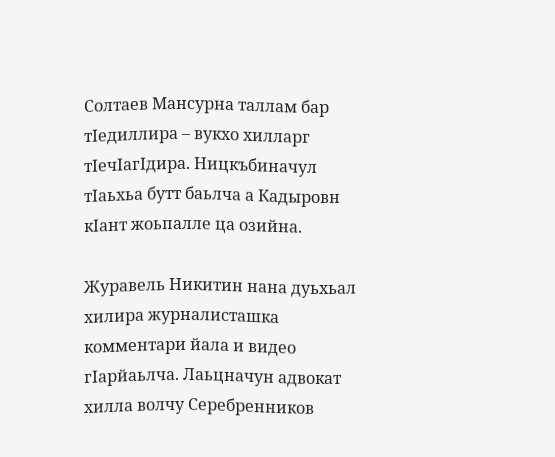Солтаев Мансурна таллам бар тIедиллира – вукхо хилларг тIечIагIдира. Ницкъбиначул тIаьхьа бутт баьлча а Кадыровн кIант жоьпалле ца озийна.

Журавель Никитин нана дуьхьал хилира журналисташка комментари йала и видео гIарйаьлча. Лаьцначун адвокат хилла волчу Серебренников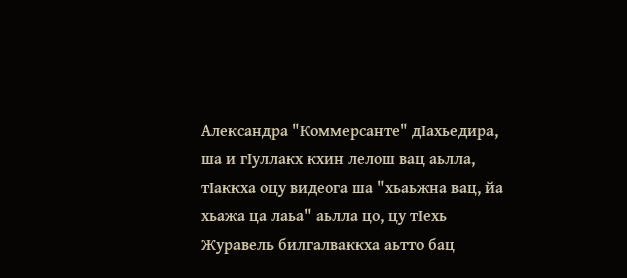Александра "Коммерсанте" дIахьедира, ша и гIуллакх кхин лелош вац аьлла, тIаккха оцу видеога ша "хьаьжна вац, йа хьажа ца лаьа" аьлла цо, цу тIехь Журавель билгалваккха аьтто бац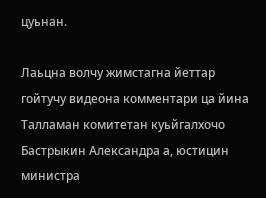цуьнан.

Лаьцна волчу жимстагна йеттар гойтучу видеона комментари ца йина Талламан комитетан куьйгалхочо Бастрыкин Александра а, юстицин министра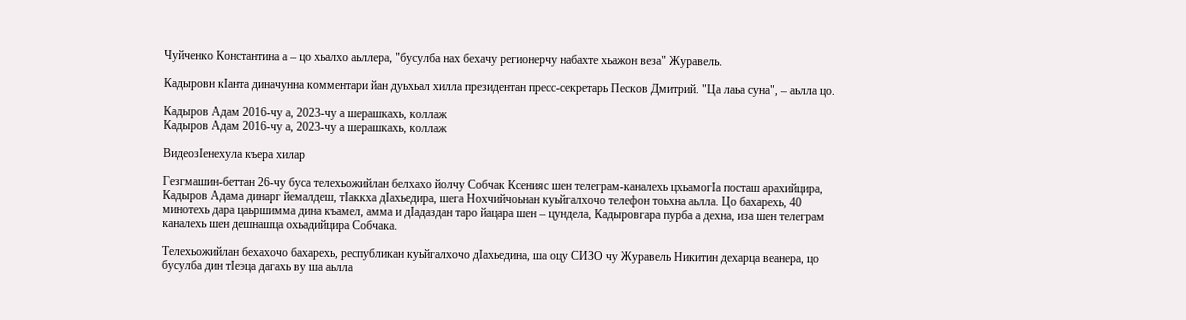Чуйченко Константина а – цо хьалхо аьллера, "бусулба нах бехачу регионерчу набахте хьажон веза" Журавель.

Кадыровн кIанта диначунна комментари йан дуьхьал хилла президентан пресс-секретарь Песков Дмитрий. "Ца лаьа суна", – аьлла цо.

Кадыров Адам 2016-чу а, 2023-чу а шерашкахь, коллаж
Кадыров Адам 2016-чу а, 2023-чу а шерашкахь, коллаж

ВидеозIенехула къера хилар

Гезгмашин-беттан 26-чу буса телехьожийлан белхахо йолчу Собчак Ксенияс шен телеграм-каналехь цхьамогIа посташ арахийцира, Кадыров Адама динарг йемалдеш, тIаккха дIахьедира, шега Нохчийчоьнан куьйгалхочо телефон тоьхна аьлла. Цо бахарехь, 40 минотехь дара цаьршимма дина къамел, амма и дIадаздан таро йацара шен – цундела, Кадыровгара пурба а дехна, иза шен телеграм каналехь шен дешнашца охьадийцира Собчака.

Телехьожийлан бехахочо бахарехь, республикан куьйгалхочо дIахьедина, ша оцу СИЗО чу Журавель Никитин дехарца веанера, цо бусулба дин тIеэца дагахь ву ша аьлла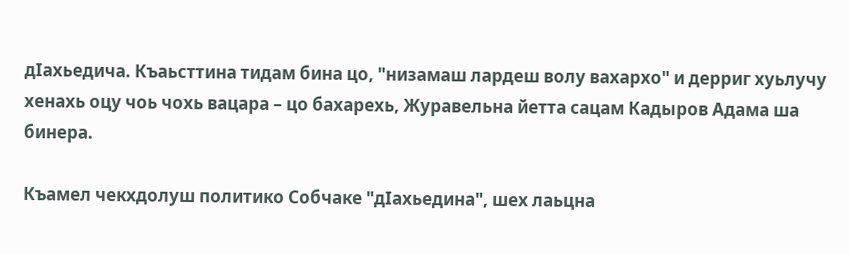дIахьедича. Къаьсттина тидам бина цо, "низамаш лардеш волу вахархо" и дерриг хуьлучу хенахь оцу чоь чохь вацара – цо бахарехь, Журавельна йетта сацам Кадыров Адама ша бинера.

Къамел чекхдолуш политико Собчаке "дIахьедина", шех лаьцна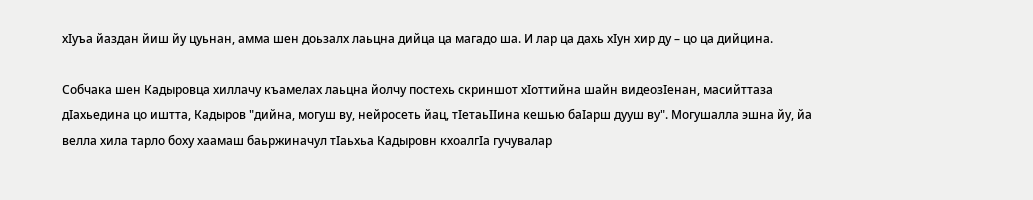хIуъа йаздан йиш йу цуьнан, амма шен доьзалх лаьцна дийца ца магадо ша. И лар ца дахь хIун хир ду – цо ца дийцина.

Собчака шен Кадыровца хиллачу къамелах лаьцна йолчу постехь скриншот хIоттийна шайн видеозIенан, масийттаза дIахьедина цо иштта, Кадыров "дийна, могуш ву, нейросеть йац, тIетаьIIина кешью баIарш дууш ву". Могушалла эшна йу, йа велла хила тарло боху хаамаш баьржиначул тIаьхьа Кадыровн кхоалгIа гучувалар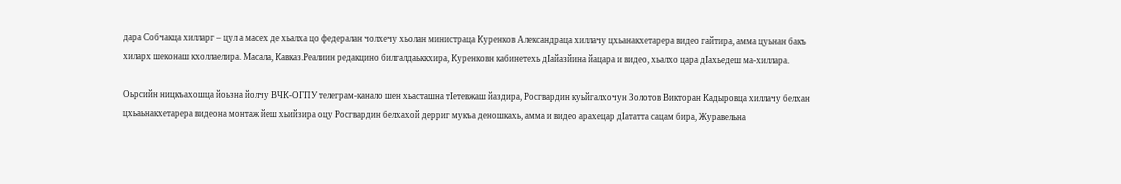дара Собчакца хилларг – цул а масех де хьалха цо федералан чолхечу хьолан министраца Куренков Александраца хиллачу цхьанакхетарера видео гайтира, амма цуьнан бакъ хиларх шеконаш кхоллаелира. Масала, Кавказ.Реалиин редакцино билгалдаьккхира, Куренковн кабинетехь дIайазйина йацара и видео, хьалхо цара дIахьедеш ма-хиллара.

Оьрсийн ницкъахошца йоьзна йолчу ВЧК-ОГПУ телеграм-канало шен хьасташна тIетевжаш йаздира, Росгвардин куьйгалхочун Золотов Викторан Кадыровца хиллачу белхан цхьаьнакхетарера видеона монтаж йеш хьийзира оцу Росгвардин белхахой дерриг мукъа деношкахь, амма и видео арахецар дIататта сацам бира, Журавельна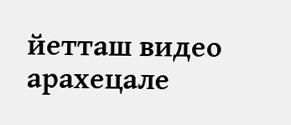йетташ видео арахецале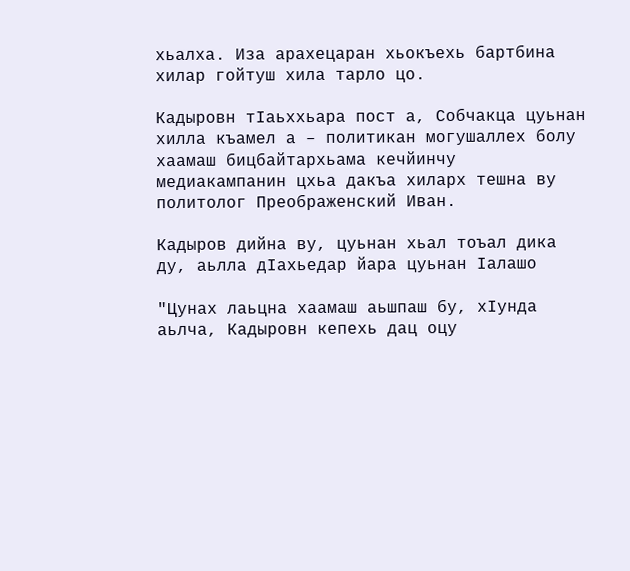хьалха. Иза арахецаран хьокъехь бартбина хилар гойтуш хила тарло цо.

Кадыровн тIаьххьара пост а, Собчакца цуьнан хилла къамел а – политикан могушаллех болу хаамаш бицбайтархьама кечйинчу медиакампанин цхьа дакъа хиларх тешна ву политолог Преображенский Иван.

Кадыров дийна ву, цуьнан хьал тоъал дика ду, аьлла дIахьедар йара цуьнан Iалашо

"Цунах лаьцна хаамаш аьшпаш бу, хIунда аьлча, Кадыровн кепехь дац оцу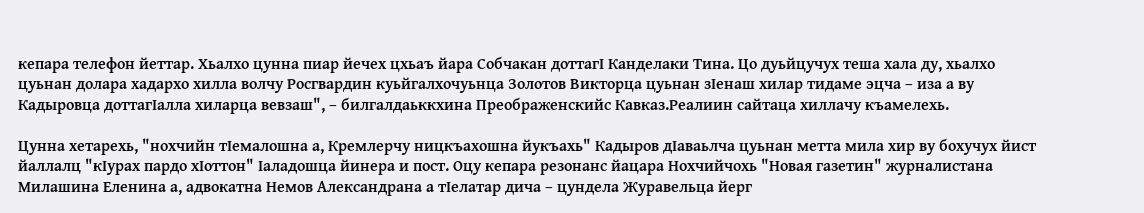кепара телефон йеттар. Хьалхо цунна пиар йечех цхьаъ йара Собчакан доттагI Канделаки Тина. Цо дуьйцучух теша хала ду, хьалхо цуьнан долара хадархо хилла волчу Росгвардин куьйгалхочуьнца Золотов Викторца цуьнан зIенаш хилар тидаме эцча – иза а ву Кадыровца доттагIалла хиларца вевзаш", – билгалдаьккхина Преображенскийс Кавказ.Реалиин сайтаца хиллачу къамелехь.

Цунна хетарехь, "нохчийн тIемалошна а, Кремлерчу ницкъахошна йукъахь" Кадыров дIаваьлча цуьнан метта мила хир ву бохучух йист йаллалц "кIурах пардо хIоттон" Iаладошца йинера и пост. Оцу кепара резонанс йацара Нохчийчохь "Новая газетин" журналистана Милашина Еленина а, адвокатна Немов Александрана а тIелатар дича – цундела Журавельца йерг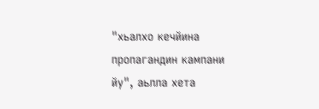"хьалхо кечйина пропагандин кампани йу", аьлла хета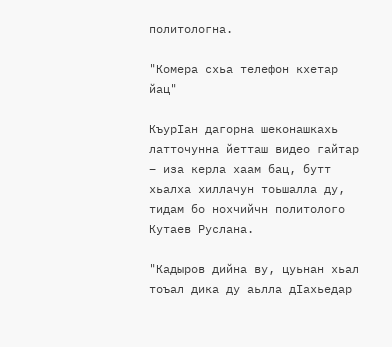политологна.

"Комера схьа телефон кхетар йац"

КъурIан дагорна шеконашкахь латточунна йетташ видео гайтар – иза керла хаам бац, бутт хьалха хиллачун тоьшалла ду, тидам бо нохчийчн политолого Кутаев Руслана.

"Кадыров дийна ву, цуьнан хьал тоъал дика ду аьлла дIахьедар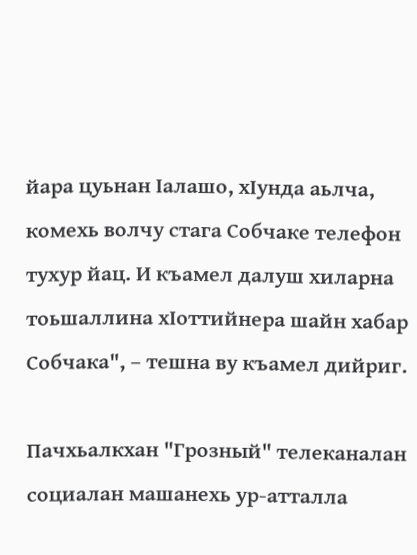йара цуьнан Iалашо, хIунда аьлча, комехь волчу стага Собчаке телефон тухур йац. И къамел далуш хиларна тоьшаллина хIоттийнера шайн хабар Собчака", – тешна ву къамел дийриг.

Пачхьалкхан "Грозный" телеканалан социалан машанехь ур-атталла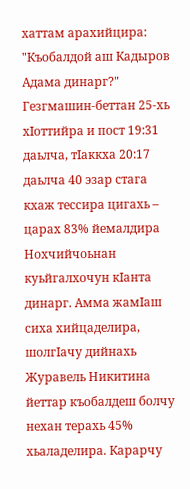хаттам арахийцира: "Къобалдой аш Кадыров Адама динарг?" Гезгмашин-беттан 25-хь хIоттийра и пост 19:31 даьлча, тIаккха 20:17 даьлча 40 эзар стага кхаж тессира цигахь – царах 83% йемалдира Нохчийчоьнан куьйгалхочун кIанта динарг. Амма жамIаш сиха хийцаделира, шолгIачу дийнахь Журавель Никитина йеттар къобалдеш болчу нехан терахь 45% хьаладелира. Карарчу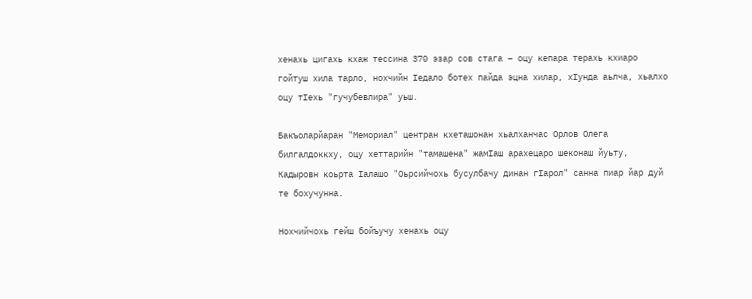хенахь цигахь кхаж тессина 370 эзар сов стага – оцу кепара терахь кхиаро гойтуш хила тарло, нохчийн Iедало ботех пайда эцна хилар, хIунда аьлча, хьалхо оцу тIехь "гучубевлира" уьш.

Бакъоларйаран "Мемориал" центран кхеташонан хьалханчас Орлов Олега билгалдоккху, оцу хеттарийн "тамашена" жамIаш арахецаро шеконаш йуьту, Кадыровн коьрта Iалашо "Оьрсийчохь бусулбачу динан гIарол" санна пиар йар дуй те бохучунна.

Нохчийчохь гейш бойъучу хенахь оцу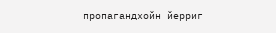пропагандхойн йерриг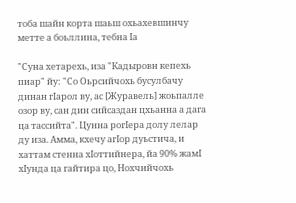тоба шайн корта шаьш охьахевшинчу метте а боьллина, тебна Iа

"Суна хетарехь, иза "Кадыровн кепехь пиар" йу: "Со Оьрсийчохь бусулбачу динан гIарол ву, ас [Журавель] жоьпалле озор ву, сан дин сийсаздан цхьанна а дага ца тассийта". Цунна рогIера долу лелар ду иза. Амма, кхечу агIор дуьстича, и хаттам стенна хIоттийнера, йа 90% жамI хIунда ца гайтира цо, Нохчийчохь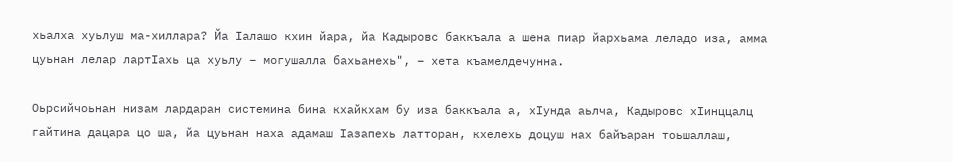хьалха хуьлуш ма-хиллара? Йа Iалашо кхин йара, йа Кадыровс баккъала а шена пиар йархьама леладо иза, амма цуьнан лелар лартIахь ца хуьлу – могушалла бахьанехь", – хета къамелдечунна.

Оьрсийчоьнан низам лардаран системина бина кхайкхам бу иза баккъала а, хIунда аьлча, Кадыровс хIинццалц гайтина дацара цо ша, йа цуьнан наха адамаш Iазапехь латторан, кхелехь доцуш нах байъаран тоьшаллаш,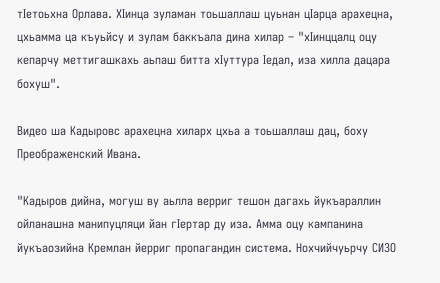тIетоьхна Орлава. ХIинца зуламан тоьшаллаш цуьнан цIарца арахецна, цхьамма ца къуьйсу и зулам баккъала дина хилар – "хIинццалц оцу кепарчу меттигашкахь аьпаш битта хIуттура Iедал, иза хилла дацара бохуш".

Видео ша Кадыровс арахецна хиларх цхьа а тоьшаллаш дац, боху Преображенский Ивана.

"Кадыров дийна, могуш ву аьлла верриг тешон дагахь йукъараллин ойланашна манипуцляци йан гIертар ду иза. Амма оцу кампанина йукъаозийна Кремлан йерриг пропагандин система. Нохчийчуьрчу СИЗО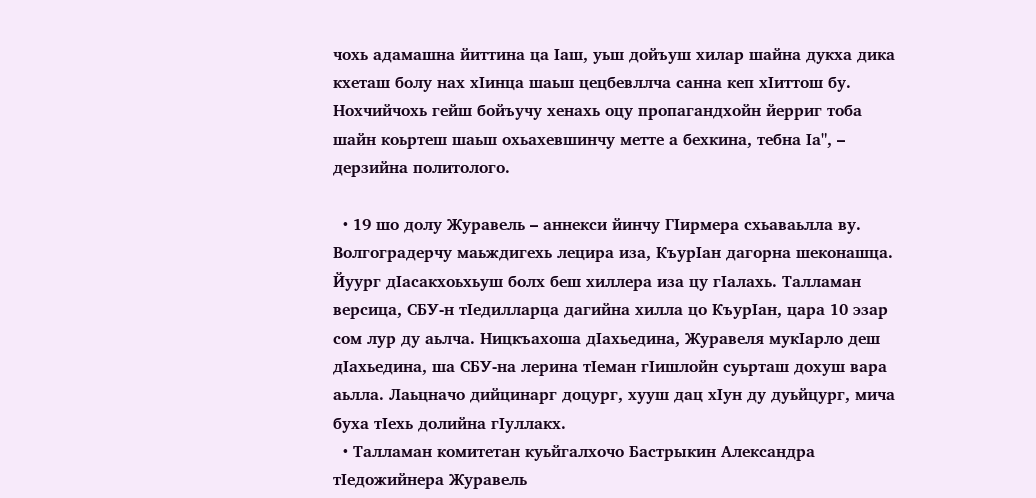чохь адамашна йиттина ца Iаш, уьш дойъуш хилар шайна дукха дика кхеташ болу нах хIинца шаьш цецбевллча санна кеп хIиттош бу. Нохчийчохь гейш бойъучу хенахь оцу пропагандхойн йерриг тоба шайн коьртеш шаьш охьахевшинчу метте а бехкина, тебна Iа", – дерзийна политолого.

  • 19 шо долу Журавель – аннекси йинчу ГIирмера схьаваьлла ву. Волгоградерчу маьждигехь лецира иза, КъурIан дагорна шеконашца. Йуург дIасакхоьхьуш болх беш хиллера иза цу гIалахь. Талламан версица, СБУ-н тIедилларца дагийна хилла цо КъурIан, цара 10 эзар сом лур ду аьлча. Ницкъахоша дIахьедина, Журавеля мукIарло деш дIахьедина, ша СБУ-на лерина тIеман гIишлойн суьрташ дохуш вара аьлла. Лаьцначо дийцинарг доцург, хууш дац хIун ду дуьйцург, мича буха тIехь долийна гIуллакх.
  • Талламан комитетан куьйгалхочо Бастрыкин Александра тIедожийнера Журавель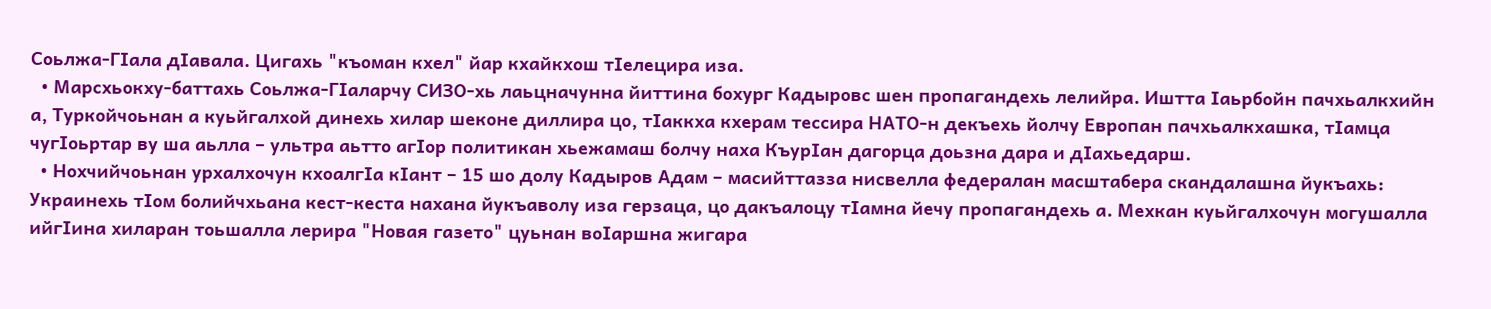Соьлжа-ГIала дIавала. Цигахь "къоман кхел" йар кхайкхош тIелецира иза.
  • Марсхьокху-баттахь Соьлжа-ГIаларчу СИЗО-хь лаьцначунна йиттина бохург Кадыровс шен пропагандехь лелийра. Иштта Iаьрбойн пачхьалкхийн а, Туркойчоьнан а куьйгалхой динехь хилар шеконе диллира цо, тIаккха кхерам тессира НАТО-н декъехь йолчу Европан пачхьалкхашка, тIамца чугIоьртар ву ша аьлла – ультра аьтто агIор политикан хьежамаш болчу наха КъурIан дагорца доьзна дара и дIахьедарш.
  • Нохчийчоьнан урхалхочун кхоалгIа кIант – 15 шо долу Кадыров Адам – масийттазза нисвелла федералан масштабера скандалашна йукъахь: Украинехь тIом болийчхьана кест-кеста нахана йукъаволу иза герзаца, цо дакъалоцу тIамна йечу пропагандехь а. Мехкан куьйгалхочун могушалла ийгIина хиларан тоьшалла лерира "Новая газето" цуьнан воIаршна жигара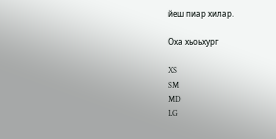йеш пиар хилар.

Оха хьоьхург

XS
SM
MD
LG